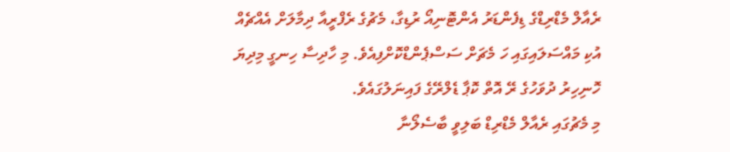ރެއާލް މެޑްރިޑްގެ ޑިފެންޑަރު އެންޓޮނިއޯ ރުޑިގާ، މެޗުގެ ރެފްރީއާ ދިމާލަށް އެއްޗެއް އުކި މައްސަލައިގައި ހަ މެޗަށް ސަސްޕެންޑްކޮށްފިއެވެ. މި ހާދިސާ ހިނގީ މިދިޔަ ހޮނިހިރު ދުވަހުގެ ރޭ އޮތް ކޮޕާ ޑެލްރޭގެ ފައިނަލުގައެވެ.
މި މެޗުގައި ރެއާލް މެޑްރިޑް ބަލިވީ ބާސެލޯނާ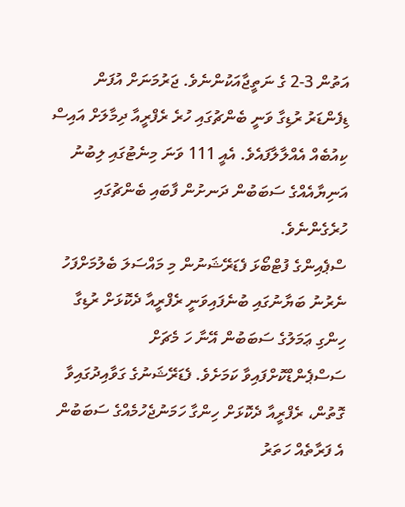އަތުން 3-2 ގެ ނަތީޖާއަކުންނެވެ. ޖަރުމަނަށް އުފަން ޑިފެންޑަރު ރުޑިގާ ވަނީ ބެންޗުގައި ހުރެ ރެފްރީއާ ދިމާލަށް އައިސް ކިއުބެއް އެއްލާލާފައެވެ. އެއީ 111 ވަނަ މިނެޓުގައި ލިބުނު އަނިޔާއެއްގެ ސަބަބުން ދަނށުން ފާބައި ބެންޗުގައި ހުރެގެންނެވެ.
ސްޕެއިންގެ ފުޓްބޯޅަ ފެޑަރޭޝަނުން މި މައްސަލަ ބެލުމަށްފަހު ނެރުނު ބަޔާނުގައި ބުނެފައިވަނީ ރެފްރީއާ ދެކޮޅަށް ރުޑިގާ ހިންގި ޢަމަލުގެ ސަބަބުން އޭނާ ހަ މެޗަށް ސަސްޕެންޑްކޮށްފައިވާ ކަމަށެވެ. ފެޑަރޭޝަނުގެ ގަވާއިދުގައިވާ ގޮތުން، ރެފްރީއާ ދެކޮޅަށް ހިންގާ ހަމަނުޖެހުމެއްގެ ސަބަބުން އެ ފަރާތެއް ހަތަރު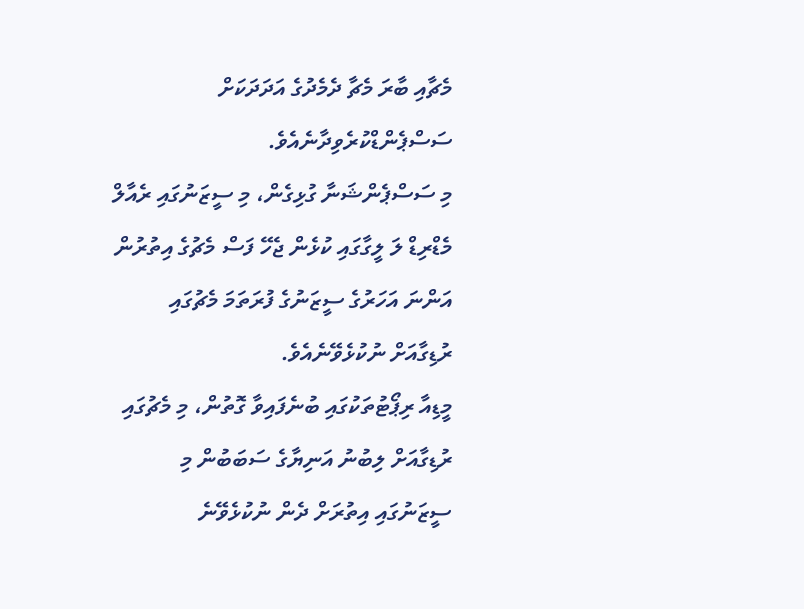މެޗާއި ބާރަ މެޗާ ދެމެދުގެ އަދަދަކަށް ސަސްޕެންޑްކުރެވިދާނެއެވެ.
މި ސަސްޕެންޝަނާ ގުޅިގެން، މި ސީޒަނުގައި ރެއާލް މެޑްރިޑް ލަ ލީގާގައި ކުޅެން ޖެހޭ ފަސް މެޗުގެ އިތުރުން އަންނަ އަހަރުގެ ސީޒަނުގެ ފުރަތަމަ މެޗުގައި ރުޑިގާއަށް ނުކުޅެވޭނެއެވެ.
މީޑިއާ ރިޕޯޓުތަކުގައި ބުނެފައިވާ ގޮތުން، މި މެޗުގައި ރުޑިގާއަށް ލިބުނު އަނިޔާގެ ސަބަބުން މި ސީޒަނުގައި އިތުރަށް ދެން ނުކުޅެވޭނެ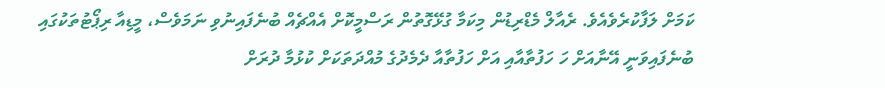ކަމަށް ލަފާކުރެވެއެވެ. ރެއާލް މެޑްރިޑުން މިކަމާ ގުޅޭގޮތުން ރަސްމީކޮށް އެއްޗެއް ބުނެފައިނުވި ނަމަވެސް، މީޑިއާ ރިޕޯޓުތަކުގައި ބުނެފައިވަނީ އޭނާއަށް ހަ ހަފުތާއާއި އަށް ހަފުތާއާ ދެމެދުގެ މުއްދަތަކަށް ކުޅުމާ ދުރަށް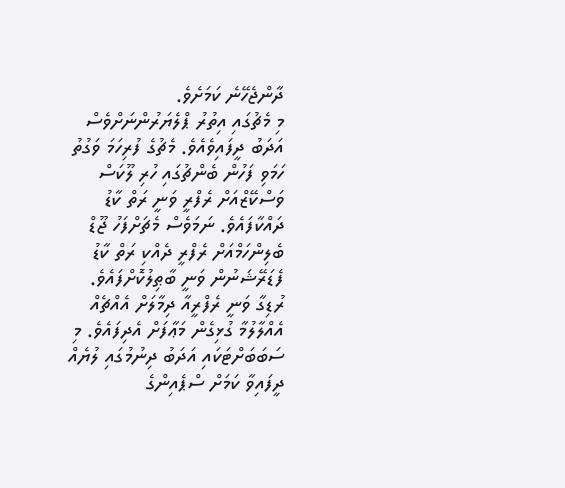ދާންޖެހޭނެ ކަމަށެވެ.
މި މެޗުގައި އިތުރު ޕްލެޔަރުންނަށްވެސް އަދަބު ދީފައިވެއެވެ. މެޗުގެ ފުރިހަމަ ވަގުތު ހަމަވި ފަހުން ބެންޗުގައި ހުރި ލޫކަސް ވަސްކޭޒްއަށް ރެފްރީ ވަނީ ރަތް ކާޑު ދައްކާފައެވެ. ނަމަވެސް މެޗަށްފަހު ޖޫޑް ބެލިންހަމްއަށް ރެފްރީ ދެއްކި ރަތް ކާޑު ފެޑަރޭޝަނުން ވަނީ ބާޠިލުކޮށްފައެވެ.
ރުޑިގާ ވަނީ ރެފްރީއާ ދިމާލަށް އެއްޗެއް އެއްލާލުމާ ގުޅިގެން މަޢާފަށް އެދިފައެވެ. މި ސަބަބަށްޓަކައި އަދަބު ދިނުމުގައި ލުޔެއް ދީފައިވާ ކަމަށް ސްޕެއިންގެ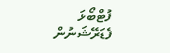ފުޓްބޯޅަ ފެޑަރޭޝަނުން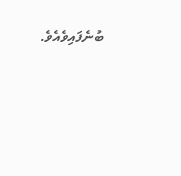ބުނެފައިވެއެވެ.